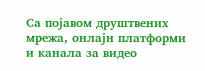Са појавом друштвених мрежа, онлајн платформи и канала за видео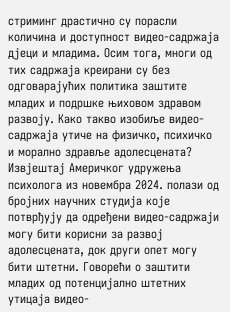стриминг драстично су порасли количина и доступност видео-садржаја дјеци и младима. Осим тога, многи од тих садржаја креирани су без одговарајућих политика заштите младих и подршке њиховом здравом развоју. Како такво изобиље видео-садржаја утиче на физичко, психичко и морално здравље адолесцената?
Извјештај Америчког удружења психолога из новембра 2024. полази од бројних научних студија које потврђују да одређени видео-садржаји могу бити корисни за развој адолесцената, док други опет могу бити штетни. Говорећи о заштити младих од потенцијално штетних утицаја видео-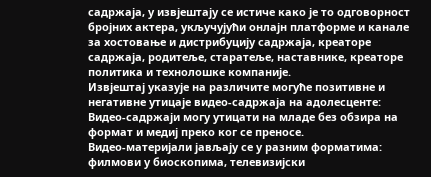садржаја, у извјештају се истиче како је то одговорност бројних актера, укључујући онлајн платформе и канале за хостовање и дистрибуцију садржаја, креаторе садржаја, родитеље, старатеље, наставнике, креаторе политика и технолошке компаније.
Извјештај указује на различите могуће позитивне и негативне утицаје видео-садржаја на адолесценте:
Видео-садржаји могу утицати на младе без обзира на формат и медиј преко ког се преносе.
Видео-материјали јављају се у разним форматима: филмови у биоскопима, телевизијски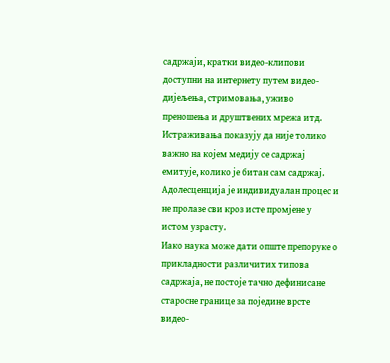садржаји, кратки видео-клипови доступни на интернету путем видео-дијељења, стримовања, уживо преношења и друштвених мрежа итд. Истраживања показују да није толико важно на којем медију се садржај емитује, колико је битан сам садржај.
Адолесценција је индивидуалан процес и не пролазе сви кроз исте промјене у истом узрасту.
Иако наука може дати опште препоруке о прикладности различитих типова садржаја, не постоје тачно дефинисане старосне границе за поједине врсте видео-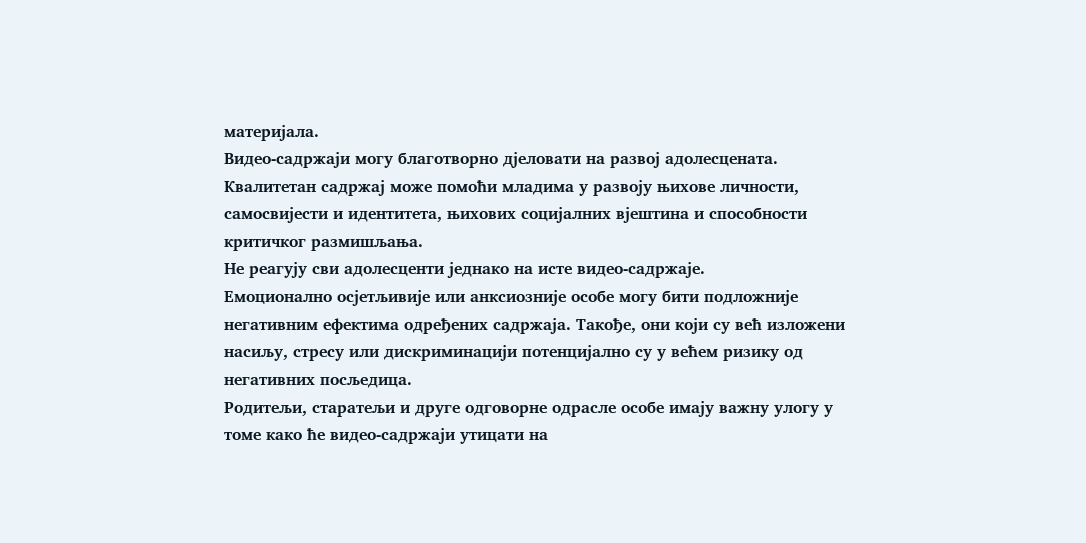материјала.
Видео-садржаји могу благотворно дјеловати на развој адолесцената.
Квалитетан садржај може помоћи младима у развоју њихове личности, самосвијести и идентитета, њихових социјалних вјештина и способности критичког размишљања.
Не реагују сви адолесценти једнако на исте видео-садржаје.
Емоционално осјетљивије или анксиозније особе могу бити подложније негативним ефектима одређених садржаја. Такође, они који су већ изложени насиљу, стресу или дискриминацији потенцијално су у већем ризику од негативних посљедица.
Родитељи, старатељи и друге одговорне одрасле особе имају важну улогу у томе како ће видео-садржаји утицати на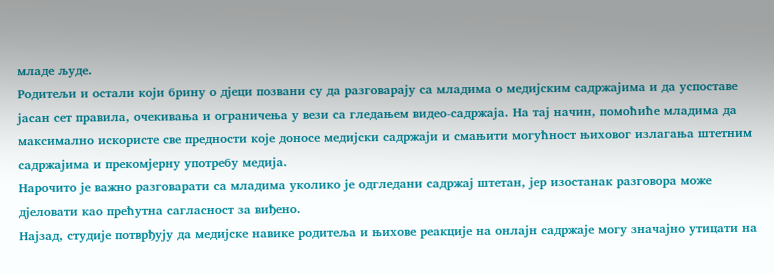младе људе.
Родитељи и остали који брину о дјеци позвани су да разговарају са младима о медијским садржајима и да успоставе јасан сет правила, очекивања и ограничења у вези са гледањем видео-садржаја. На тај начин, помоћиће младима да максимално искористе све предности које доносе медијски садржаји и смањити могућност њиховог излагања штетним садржајима и прекомјерну употребу медија.
Нарочито је важно разговарати са младима уколико је одгледани садржај штетан, јер изостанак разговора може дјеловати као прећутна сагласност за виђено.
Најзад, студије потврђују да медијске навике родитеља и њихове реакције на онлајн садржаје могу значајно утицати на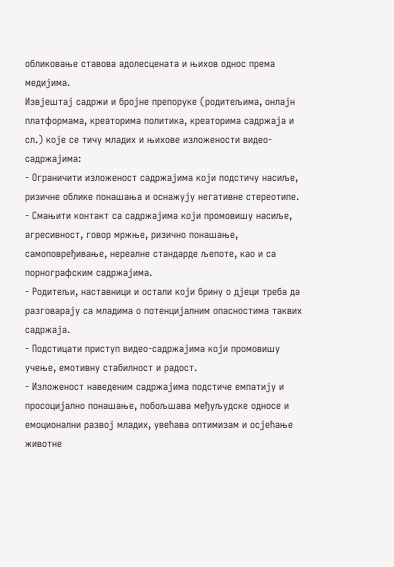обликовање ставова адолесцената и њихов однос према медијима.
Извјештај садржи и бројне препоруке (родитељима, онлајн платформама, креаторима политика, креаторима садржаја и сл.) које се тичу младих и њихове изложености видео-садржајима:
- Ограничити изложеност садржајима који подстичу насиље, ризичне облике понашања и оснажују негативне стереотипе.
- Смањити контакт са садржајима који промовишу насиље, агресивност, говор мржње, ризично понашање, самоповређивање, нереалне стандарде љепоте, као и са порнографским садржајима.
- Родитељи, наставници и остали који брину о дјеци треба да разговарају са младима о потенцијалним опасностима таквих садржаја.
- Подстицати приступ видео-садржајима који промовишу учење, емотивну стабилност и радост.
- Изложеност наведеним садржајима подстиче емпатију и просоцијално понашање, побољшава међуљудске односе и емоционални развој младих, увећава оптимизам и осјећање животне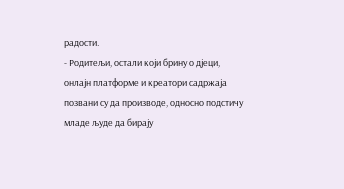радости.
- Родитељи, остали који брину о дјеци, онлајн платформе и креатори садржаја позвани су да производе, односно подстичу младе људе да бирају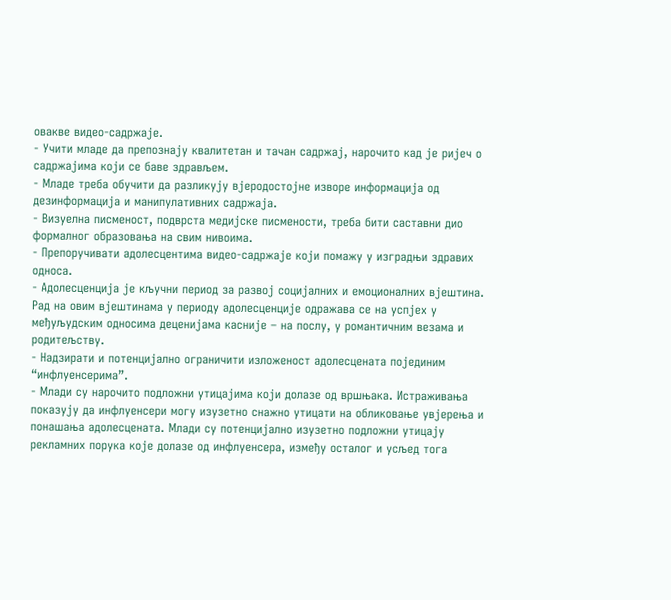овакве видео-садржаје.
- Учити младе да препознају квалитетан и тачан садржај, нарочито кад је ријеч о садржајима који се баве здрављем.
- Младе треба обучити да разликују вјеродостојне изворе информација од дезинформација и манипулативних садржаја.
- Визуелна писменост, подврста медијске писмености, треба бити саставни дио формалног образовања на свим нивоима.
- Препоручивати адолесцентима видео-садржаје који помажу у изградњи здравих односа.
- Адолесценција је кључни период за развој социјалних и емоционалних вјештина. Рад на овим вјештинама у периоду адолесценције одражава се на успјех у међуљудским односима деценијама касније – на послу, у романтичним везама и родитељству.
- Надзирати и потенцијално ограничити изложеност адолесцената појединим “инфлуенсерима”.
- Млади су нарочито подложни утицајима који долазе од вршњака. Истраживања показују да инфлуенсери могу изузетно снажно утицати на обликовање увјерења и понашања адолесцената. Млади су потенцијално изузетно подложни утицају рекламних порука које долазе од инфлуенсера, између осталог и усљед тога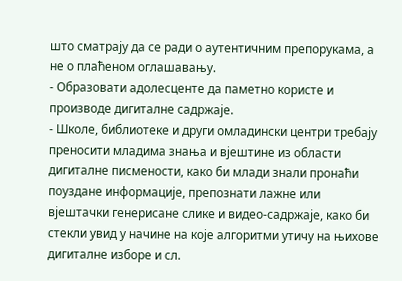што сматрају да се ради о аутентичним препорукама, а не о плаћеном оглашавању.
- Образовати адолесценте да паметно користе и производе дигиталне садржаје.
- Школе, библиотеке и други омладински центри требају преносити младима знања и вјештине из области дигиталне писмености, како би млади знали пронаћи поуздане информације, препознати лажне или вјештачки генерисане слике и видео-садржаје, како би стекли увид у начине на које алгоритми утичу на њихове дигиталне изборе и сл.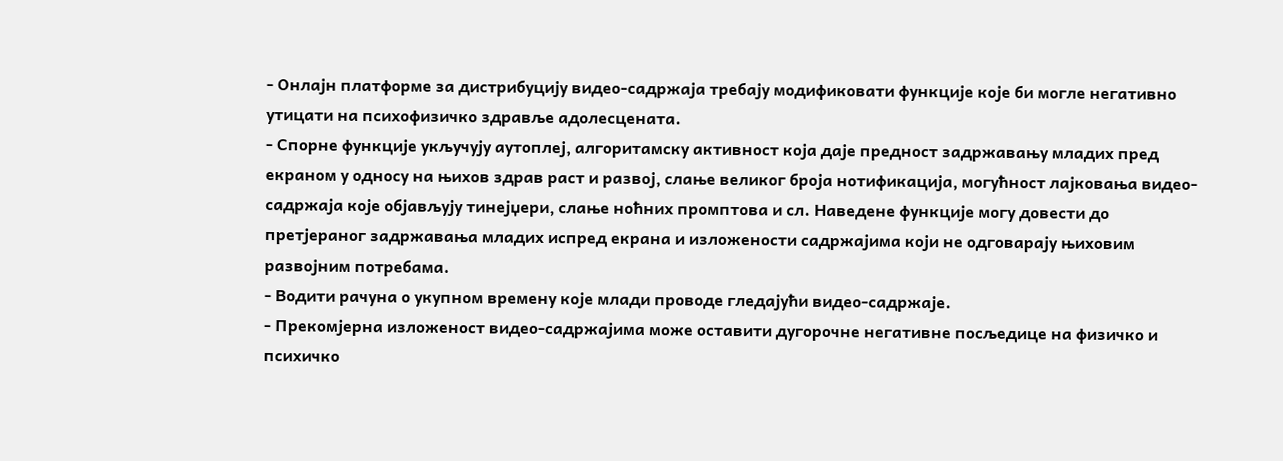- Онлајн платформе за дистрибуцију видео-садржаја требају модификовати функције које би могле негативно утицати на психофизичко здравље адолесцената.
- Спорне функције укључују аутоплеј, алгоритамску активност која даје предност задржавању младих пред екраном у односу на њихов здрав раст и развој, слање великог броја нотификација, могућност лајковања видео-садржаја које објављују тинејџери, слање ноћних промптова и сл. Наведене функције могу довести до претјераног задржавања младих испред екрана и изложености садржајима који не одговарају њиховим развојним потребама.
- Водити рачуна о укупном времену које млади проводе гледајући видео-садржаје.
- Прекомјерна изложеност видео-садржајима може оставити дугорочне негативне посљедице на физичко и психичко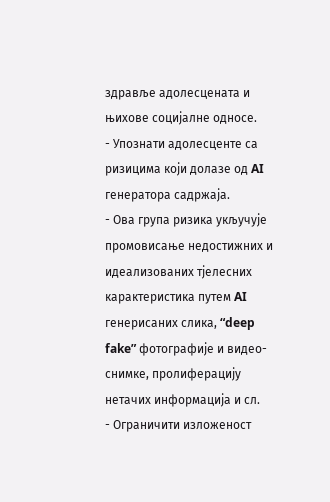здравље адолесцената и њихове социјалне односе.
- Упознати адолесценте са ризицима који долазе од AI генератора садржаја.
- Ова група ризика укључује промовисање недостижних и идеализованих тјелесних карактеристика путем AI генерисаних слика, “deep fake” фотографије и видео-снимке, пролиферацију нетачих информација и сл.
- Ограничити изложеност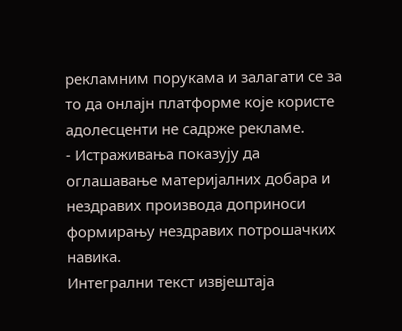рекламним порукама и залагати се за то да онлајн платформе које користе адолесценти не садрже рекламе.
- Истраживања показују да оглашавање материјалних добара и нездравих производа доприноси формирању нездравих потрошачких навика.
Интегрални текст извјештаја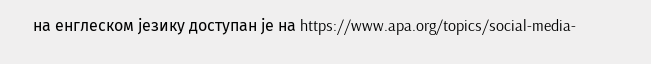на енглеском језику доступан је на https://www.apa.org/topics/social-media-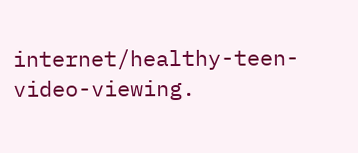internet/healthy-teen-video-viewing.